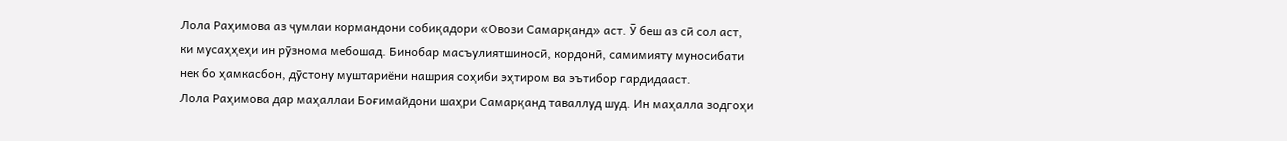Лола Раҳимова аз ҷумлаи кормандони собиқадори «Овози Самарқанд» аст. Ӯ беш аз сӣ сол аст, ки мусаҳҳеҳи ин рӯзнома мебошад. Бинобар масъулиятшиносӣ, кордонӣ, самимияту муносибати нек бо ҳамкасбон, дӯстону муштариёни нашрия соҳиби эҳтиром ва эътибор гардидааст.
Лола Раҳимова дар маҳаллаи Боғимайдони шаҳри Самарқанд таваллуд шуд. Ин маҳалла зодгоҳи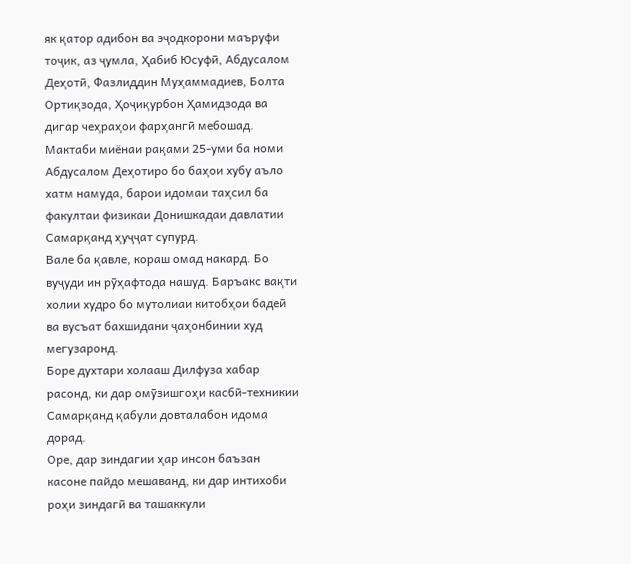як қатор адибон ва эҷодкорони маъруфи тоҷик, аз ҷумла, Ҳабиб Юсуфӣ, Абдусалом Деҳотӣ, Фазлиддин Муҳаммадиев, Болта Ортиқзода, Ҳоҷиқурбон Ҳамидзода ва дигар чеҳраҳои фарҳангӣ мебошад.
Мактаби миёнаи рақами 25-уми ба номи Абдусалом Деҳотиро бо баҳои хубу аъло хатм намуда, барои идомаи таҳсил ба факултаи физикаи Донишкадаи давлатии Самарқанд ҳуҷҷат супурд.
Вале ба қавле, кораш омад накард. Бо вуҷуди ин рӯҳафтода нашуд. Баръакс вақти холии худро бо мутолиаи китобҳои бадеӣ ва вусъат бахшидани ҷаҳонбинии худ мегузаронд.
Боре духтари холааш Дилфуза хабар расонд, ки дар омӯзишгоҳи касбӣ-техникии Самарқанд қабули довталабон идома дорад.
Оре, дар зиндагии ҳар инсон баъзан касоне пайдо мешаванд, ки дар интихоби роҳи зиндагӣ ва ташаккули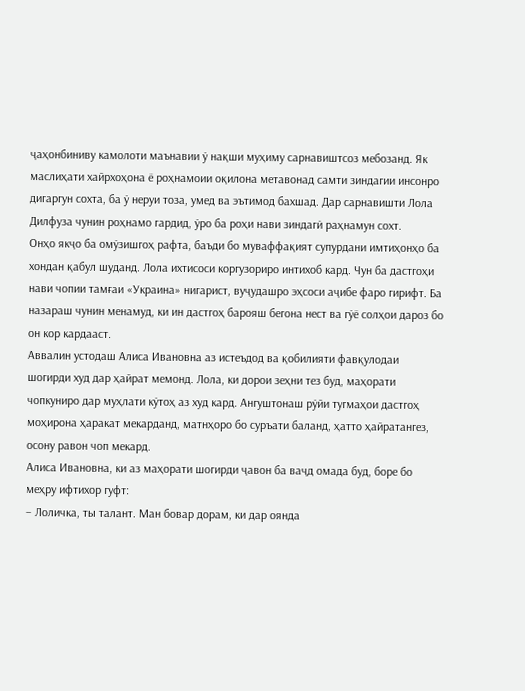ҷаҳонбиниву камолоти маънавии ӯ нақши муҳиму сарнавиштсоз мебозанд. Як маслиҳати хайрхоҳона ё роҳнамоии оқилона метавонад самти зиндагии инсонро дигаргун сохта, ба ӯ неруи тоза, умед ва эътимод бахшад. Дар сарнавишти Лола Дилфуза чунин роҳнамо гардид, ӯро ба роҳи нави зиндагӣ раҳнамун сохт.
Онҳо якҷо ба омӯзишгоҳ рафта, баъди бо муваффақият супурдани имтиҳонҳо ба хондан қабул шуданд. Лола ихтисоси коргузориро интихоб кард. Чун ба дастгоҳи нави чопии тамғаи «Украина» нигарист, вуҷудашро эҳсоси аҷибе фаро гирифт. Ба назараш чунин менамуд, ки ин дастгоҳ барояш бегона нест ва гӯё солҳои дароз бо он кор кардааст.
Аввалин устодаш Алиса Ивановна аз истеъдод ва қобилияти фавқулодаи шогирди худ дар ҳайрат мемонд. Лола, ки дорои зеҳни тез буд, маҳорати чопкуниро дар муҳлати кӯтоҳ аз худ кард. Ангуштонаш рӯйи тугмаҳои дастгоҳ моҳирона ҳаракат мекарданд, матнҳоро бо суръати баланд, ҳатто ҳайратангез, осону равон чоп мекард.
Алиса Ивановна, ки аз маҳорати шогирди ҷавон ба ваҷд омада буд, боре бо меҳру ифтихор гуфт:
– Лоличка, ты талант. Ман бовар дорам, ки дар оянда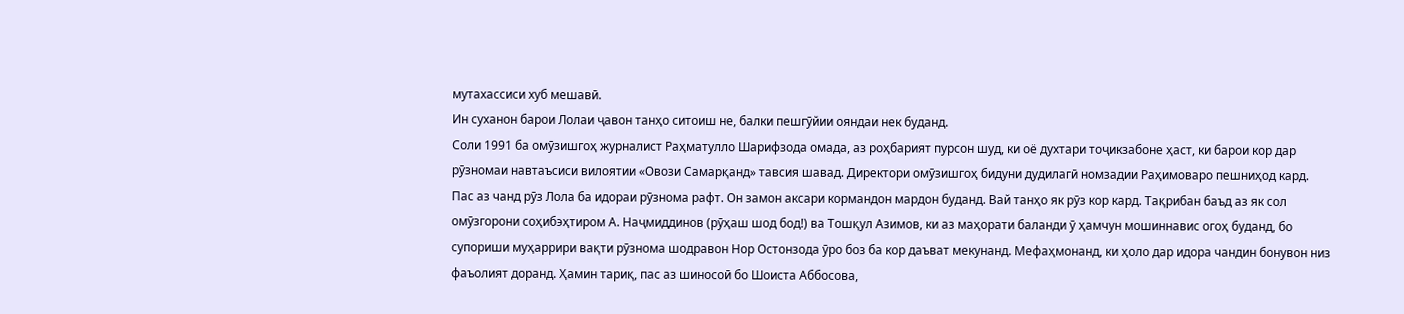мутахассиси хуб мешавӣ.
Ин суханон барои Лолаи ҷавон танҳо ситоиш не, балки пешгӯйии ояндаи нек буданд.
Соли 1991 ба омӯзишгоҳ журналист Раҳматулло Шарифзода омада, аз роҳбарият пурсон шуд, ки оё духтари тоҷикзабоне ҳаст, ки барои кор дар рӯзномаи навтаъсиси вилоятии «Овози Самарқанд» тавсия шавад. Директори омӯзишгоҳ бидуни дудилагӣ номзадии Раҳимоваро пешниҳод кард.
Пас аз чанд рӯз Лола ба идораи рӯзнома рафт. Он замон аксари кормандон мардон буданд. Вай танҳо як рӯз кор кард. Тақрибан баъд аз як сол омӯзгорони соҳибэҳтиром А. Наҷмиддинов (рӯҳаш шод бод!) ва Тошқул Азимов, ки аз маҳорати баланди ӯ ҳамчун мошиннавис огоҳ буданд, бо супориши муҳаррири вақти рӯзнома шодравон Нор Остонзода ӯро боз ба кор даъват мекунанд. Мефаҳмонанд, ки ҳоло дар идора чандин бонувон низ фаъолият доранд. Ҳамин тариқ, пас аз шиносоӣ бо Шоиста Аббосова,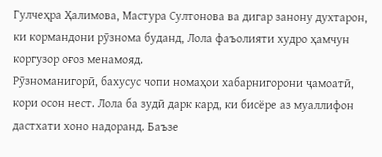Гулчеҳра Ҳалимова, Мастура Султонова ва дигар занону духтарон, ки кормандони рӯзнома буданд, Лола фаъолияти худро ҳамчун коргузор оғоз менамояд.
Рӯзноманигорӣ, бахусус чопи номаҳои хабарнигорони ҷамоатӣ, кори осон нест. Лола ба зудӣ дарк кард, ки бисёре аз муаллифон дастхати хоно надоранд. Баъзе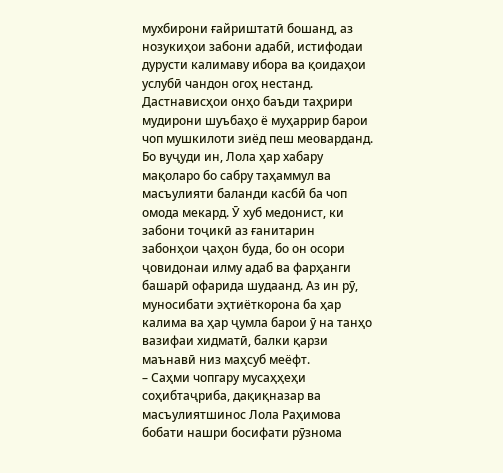мухбирони ғайриштатӣ бошанд, аз нозукиҳои забони адабӣ, истифодаи дурусти калимаву ибора ва қоидаҳои услубӣ чандон огоҳ нестанд. Дастнависҳои онҳо баъди таҳрири мудирони шуъбаҳо ё муҳаррир барои чоп мушкилоти зиёд пеш меоварданд.
Бо вуҷуди ин, Лола ҳар хабару мақоларо бо сабру таҳаммул ва масъулияти баланди касбӣ ба чоп омода мекард. Ӯ хуб медонист, ки забони тоҷикӣ аз ғанитарин забонҳои ҷаҳон буда, бо он осори ҷовидонаи илму адаб ва фарҳанги башарӣ офарида шудаанд. Аз ин рӯ, муносибати эҳтиёткорона ба ҳар калима ва ҳар ҷумла барои ӯ на танҳо вазифаи хидматӣ, балки қарзи маънавӣ низ маҳсуб меёфт.
– Саҳми чопгару мусаҳҳеҳи соҳибтаҷриба, дақиқназар ва масъулиятшинос Лола Раҳимова бобати нашри босифати рӯзнома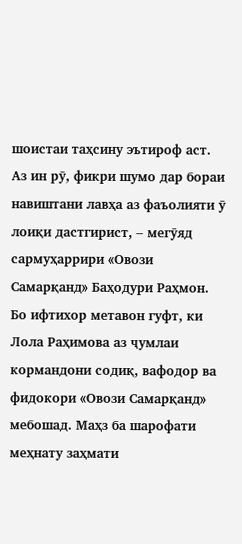шоистаи таҳсину эътироф аст. Аз ин рӯ, фикри шумо дар бораи навиштани лавҳа аз фаъолияти ӯ лоиқи дастгирист, – мегӯяд сармуҳаррири «Овози Самарқанд» Баҳодури Раҳмон.
Бо ифтихор метавон гуфт, ки Лола Раҳимова аз ҷумлаи кормандони содиқ, вафодор ва фидокори «Овози Самарқанд» мебошад. Маҳз ба шарофати меҳнату заҳмати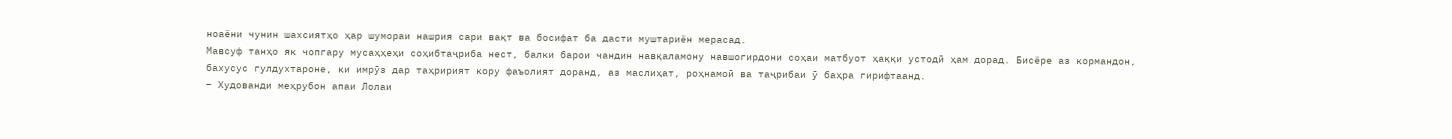ноаёни чунин шахсиятҳо ҳар шумораи нашрия сари вақт ва босифат ба дасти муштариён мерасад.
Мавсуф танҳо як чопгару мусаҳҳеҳи соҳибтаҷриба нест, балки барои чандин навқаламону навшогирдони соҳаи матбуот ҳаққи устодӣ ҳам дорад. Бисёре аз кормандон, бахусус гулдухтароне, ки имрӯз дар таҳририят кору фаъолият доранд, аз маслиҳат, роҳнамоӣ ва таҷрибаи ӯ баҳра гирифтаанд.
– Худованди меҳрубон апаи Лолаи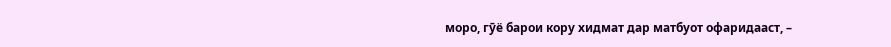моро, гӯё барои кору хидмат дар матбуот офаридааст, –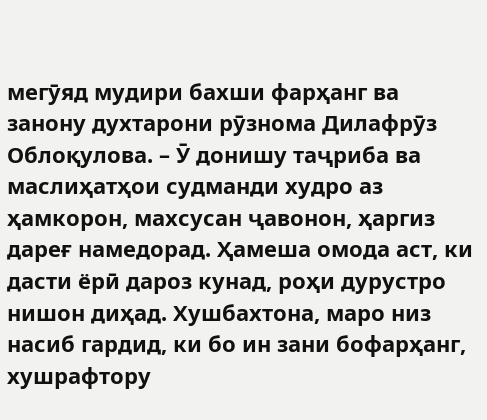мегӯяд мудири бахши фарҳанг ва занону духтарони рӯзнома Дилафрӯз Облоқулова. – Ӯ донишу таҷриба ва маслиҳатҳои судманди худро аз ҳамкорон, махсусан ҷавонон, ҳаргиз дареғ намедорад. Ҳамеша омода аст, ки дасти ёрӣ дароз кунад, роҳи дурустро нишон диҳад. Хушбахтона, маро низ насиб гардид, ки бо ин зани бофарҳанг, хушрафтору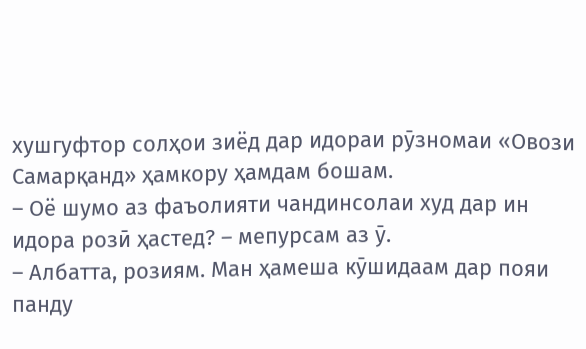хушгуфтор солҳои зиёд дар идораи рӯзномаи «Овози Самарқанд» ҳамкору ҳамдам бошам.
– Оё шумо аз фаъолияти чандинсолаи худ дар ин идора розӣ ҳастед? – мепурсам аз ӯ.
– Албатта, розиям. Ман ҳамеша кӯшидаам дар пояи панду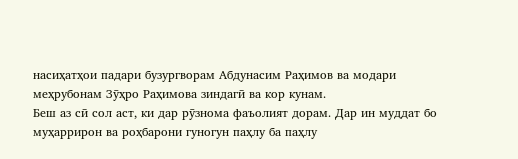насиҳатҳои падари бузургворам Абдунасим Раҳимов ва модари меҳрубонам Зӯҳро Раҳимова зиндагӣ ва кор кунам.
Беш аз сӣ сол аст, ки дар рӯзнома фаъолият дорам. Дар ин муддат бо муҳаррирон ва роҳбарони гуногун паҳлу ба паҳлу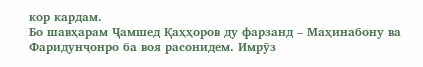кор кардам.
Бо шавҳарам Ҷамшед Қаҳҳоров ду фарзанд – Маҳинабону ва Фаридунҷонро ба воя расонидем. Имрӯз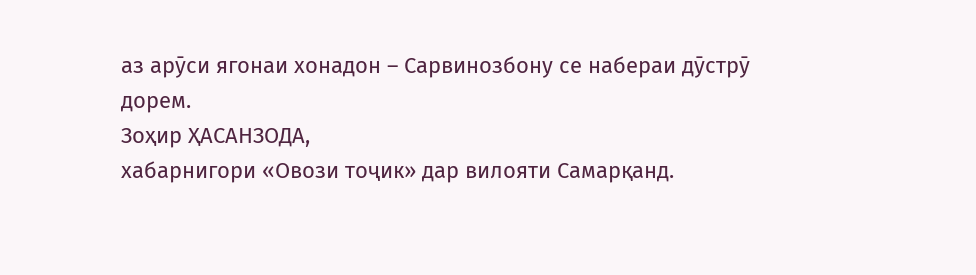аз арӯси ягонаи хонадон – Сарвинозбону се набераи дӯстрӯ дорем.
Зоҳир ҲАСАНЗОДА,
хабарнигори «Овози тоҷик» дар вилояти Самарқанд.